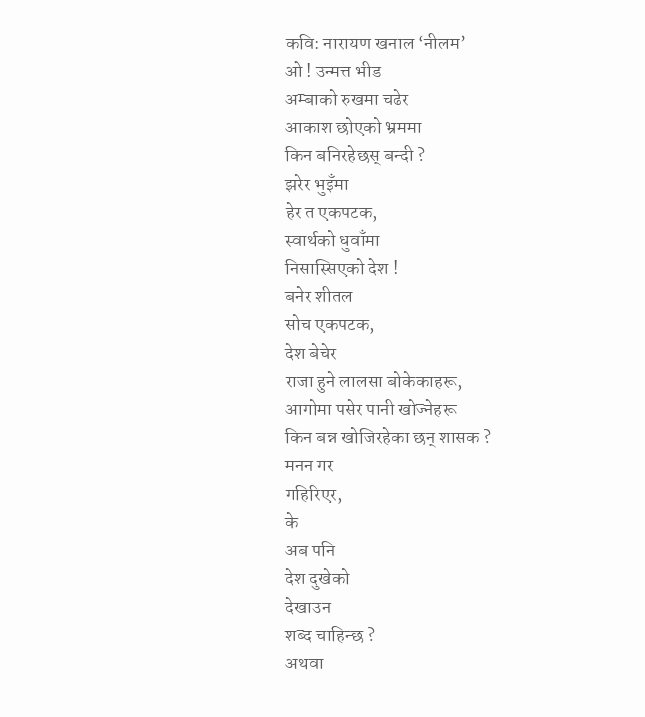कवि: नारायण खनाल ‘नीलम’
ओ ! उन्मत्त भीड
अम्बाको रुखमा चढेर
आकाश छोएको भ्रममा
किन बनिरहेछस् बन्दी ?
झरेर भुइँमा
हेर त एकपटक,
स्वार्थको धुवाँमा
निसास्सिएको देश !
बनेर शीतल
सोच एकपटक,
देश बेचेर
राजा हुने लालसा बोकेकाहरू,
आगोमा पसेर पानी खोज्नेहरू
किन बन्न खोजिरहेका छन् शासक ?
मनन गर
गहिरिएर,
के
अब पनि
देश दुखेको
देखाउन
शब्द चाहिन्छ ?
अथवा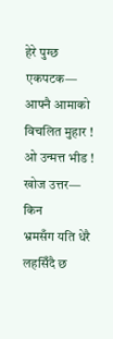हेरे पुग्छ एकपटक—
आफ्नै आमाको विचलित मुहार !
ओ उन्मत्त भीड !
खोज उत्तर—
किन
भ्रमसँग यति धेरै
लहसिँदै छ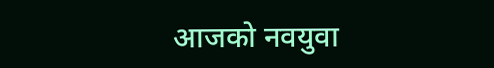आजको नवयुवा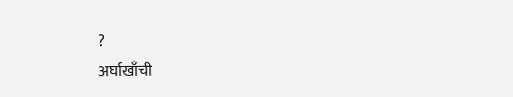?
अर्घाखाँची